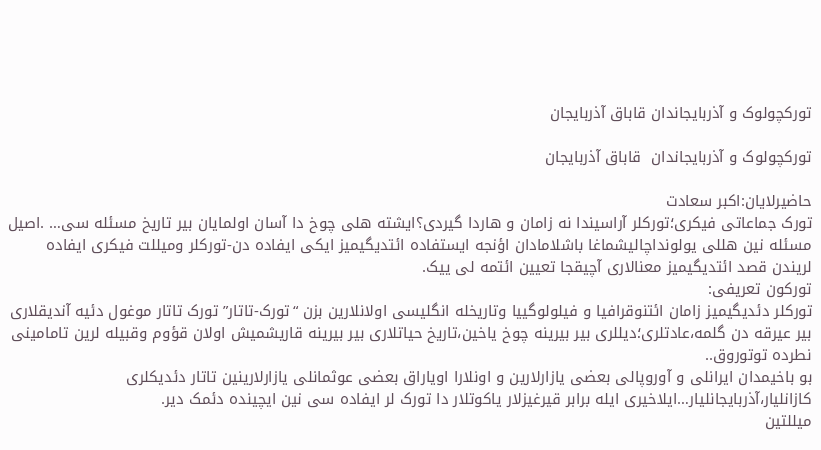تورکچولوک و آذربایجاندان قاباق آذربایجان

تورکچولوک و آذربایجاندان  قاباق آذربایجان

حاضیرلایان:اکبر سعادت
تورک جماعاتی فیکری؛تورکلر آراسیندا نه زامان و هاردا گیردی؟ایشته هلی چوخ دا آسان اولمایان بیر تاریخ مسئله سی… .اصیل مسئله نین هللی یولونداچالیشماغا باشلامادان اؤنجه ایستفاده ائتدیگیمیز ایکی ایفاده دن-تورکلر ومیللت فیکری ایفاده لریندن قصد ائتدیگیمیز معنالاری آچیقجا تعیین ائتمه لی ییک.
تورکون تعریفی:
تورکلر دئدیگیمیز زامان ائتنوقرافیا و فیلولوگییا وتاریخله انگلیسی اولانلارین بزن “تورک-تاتار” تورک تاتار موغول دئیه آندیقلاری بیر عیرقه دن گلمه،عادتلری؛دیللری بیر بیرینه چوخ یاخین،تاریخ حیاتلاری بیر بیرینه قاریشمیش اولان قؤوم وقبیله لرین تامامینی نطرده توتوروق..
بو باخیمدان ایرانلی و آوروپالی بعضی یازارلارین و اونلارا اویاراق بعضی عوثمانلی یازارلارینین تاتار دئدیکلری کازانلیار،آذربایجانلیار…ایلاخیری ایله برابر قیرغیزلار یاکوتلار دا تورک لر ایفاده سی نین ایچینده دئمک دیر.
میللتین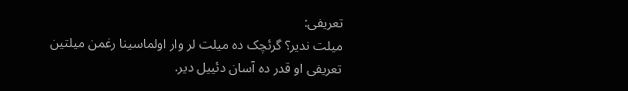تعریفی:
میلت ندیر؟ گرئچک ده میلت لر وار اولماسینا رغمن میلتین تعریفی او قدر ده آسان دئییل دیر.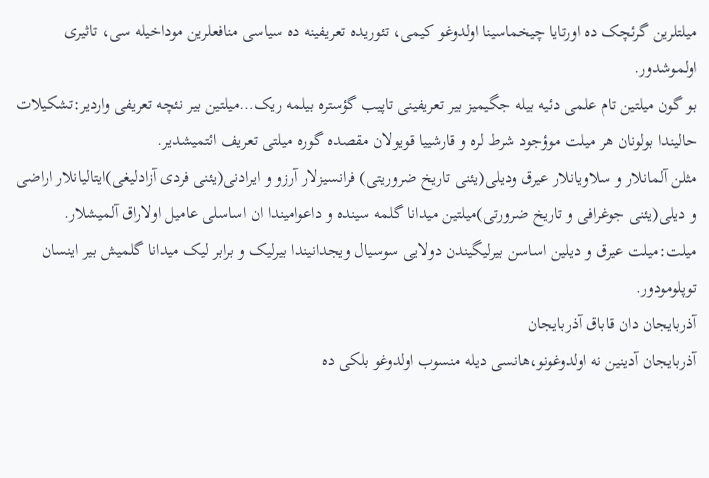میلتلرین گرئچک ده اورتایا چیخماسینا اولدوغو کیمی، تئوریده تعریفینه ده سیاسی منافعلرین موداخیله سی، تاثیری اولموشدور.
بو گون میلتین تام علمی دئیه بیله جگیمیز بیر تعریفینی تاپیب گؤستره بیلمه ریک…میلتین بیر نئچه تعریفی واردیر:تشکیلات حالیندا بولونان هر میلت موؤجود شرط لره و قارشییا قویولان مقصده گوره میلتی تعریف ائتمیشدیر.
مثلن آلمانلار و سلاویانلار عیرق ودیلی(یئنی تاریخ ضروریتی) فرانسیزلار آرزو و ایرادنی(یئنی فردی آزادلیغی)ایتالیانلار اراضی و دیلی(یئنی جوغرافی و تاریخ ضرورتی)میلتین میدانا گلمه سینده و داعوامیندا ان اساسلی عامیل اولاراق آلمیشلار.
میلت:میلت عیرق و دیلین اساسن بیرلیگیندن دولایی سوسیال ویجدانیندا بیرلیک و برابر لیک میدانا گلمیش بیر اینسان توپلومودور.
آذربایجان دان قاباق آذربایجان
آذربایجان آدینین نه اولدوغونو،هانسی دیله منسوب اولدوغو بلکی ده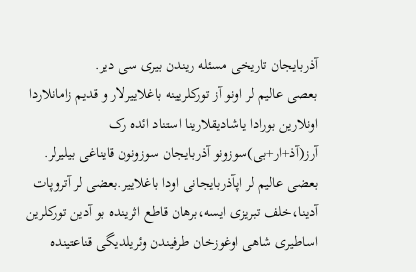آذربایجان تاریخی مسئله ریندن بیری سی دیر.
بعصی عالیم لر اونو آز تورکلریینه باغلاییرلار و قدیم زامانلاردا اونلارین بورادا یاشادیقلارینا استناد ائده رک آرز(آذ+ار+بی)سوزونو آذربایجان سوزونون قایناغی بیلیرلر.
بعضی عالیم لر اپآذربایجانی اودا باغلاییر.بعضی لر آتروپات آدینا،خلف تبریزی ایسه،برهان قاطع اثرینده بو آدین تورکلرین اساطیری شاهی اوغوزخان طرفیندن وئریلدیگی قناعتینده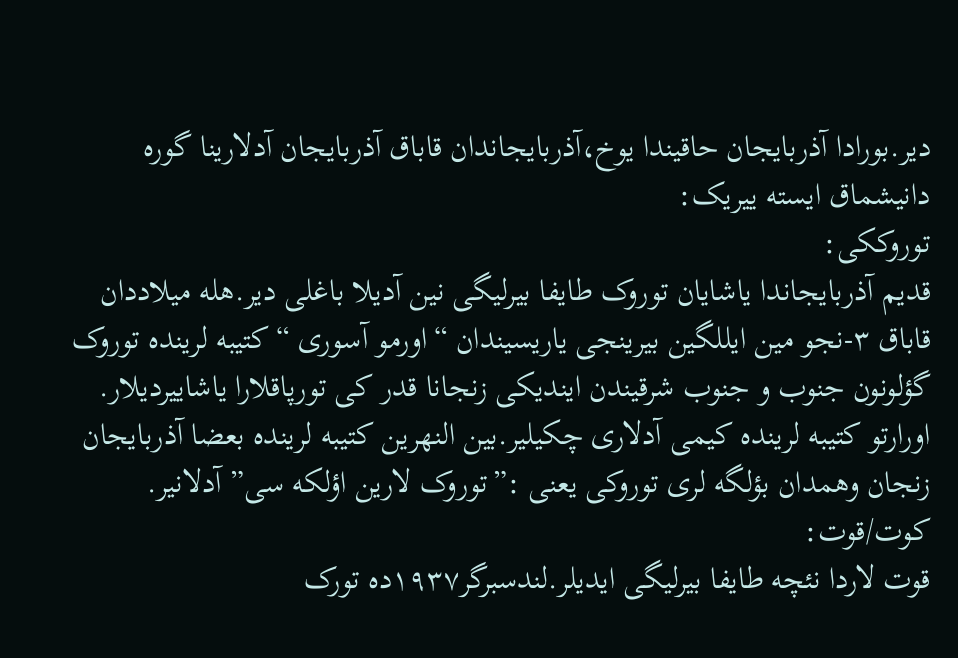دیر.بورادا آذربایجان حاقیندا یوخ،آذربایجاندان قاباق آذربایجان آدلارینا گوره دانیشماق ایسته ییریک:
توروککی:
قدیم آذربایجاندا یاشایان توروک طایفا بیرلیگی نین آدیلا باغلی دیر.هله میلاددان قاباق ۳-نجو مین ایللگین بیرینجی یاریسیندان “اورمو آسوری “کتیبه لرینده توروک گؤلونون جنوب و جنوب شرقیندن ایندیکی زنجانا قدر کی تورپاقلارا یاشاییردیلار.
اورارتو کتیبه لرینده کیمی آدلاری چکیلیر.بین النهرین کتیبه لرینده بعضا آذربایجان زنجان وهمدان بؤلگه لری توروکی یعنی :”توروک لارین اؤلکه سی” آدلانیر.
کوت/قوت:
قوت لاردا نئچه طایفا بیرلیگی ایدیلر.لندسبرگر۱۹۳۷ده تورک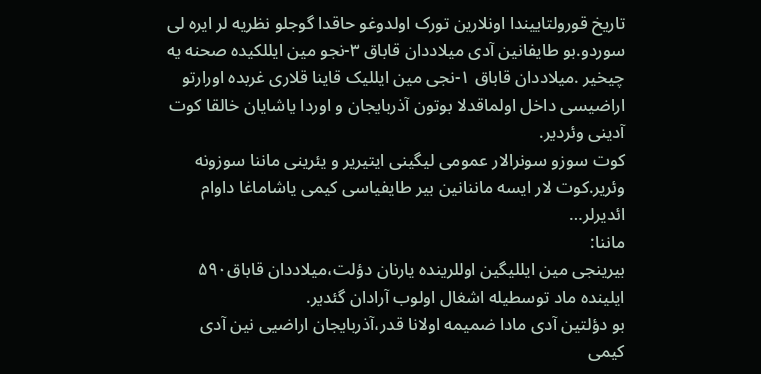تاریخ قورولتاییندا اونلارین تورک اولدوغو حاقدا گوجلو نظریه لر ایره لی سوردو.بو طایفانین آدی میلاددان قاباق ۳-نجو مین ایللکیده صحنه یه چیخیر .میلاددان قاباق ۱-نجی مین ایللیک قاینا قلاری غربده اورارتو اراضیسی داخل اولماقدلا بوتون آذربایجان و اوردا یاشایان خالقا کوت آدینی وئردیر.
کوت سوزو سونرالار عمومی لیگینی ایتیریر و یئرینی ماننا سوزونه وئریر.کوت لار ایسه ماننانین بیر طایفیاسی کیمی یاشاماغا داوام ائدیرلر…
ماننا:
بیرینجی مین ایللیگین اوللرینده یارنان دؤلت،میلاددان قاباق۵۹۰ ایلینده ماد توسطیله اشغال اولوب آرادان گئدیر.
بو دؤلتین آدی مادا ضمیمه اولانا قدر،آذربایجان اراضیی نین آدی کیمی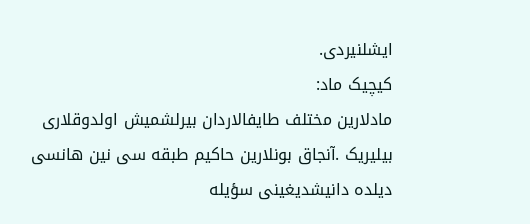ایشلنیردی.
کیچیک ماد:
مادلارین مختلف طایفالاردان بیرلشمیش اولدوقلاری بیلیریک .آنجاق بونلارین حاکیم طبقه سی نین هانسی دیلده دانیشدیغینی سؤیله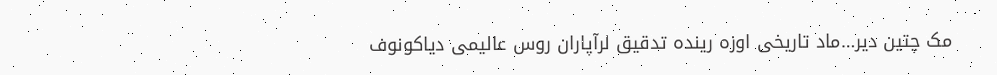مک چتین دیر…ماد تاریخی اوزه رینده تدقیق لرآپاران روس عالیمی دیاکونوف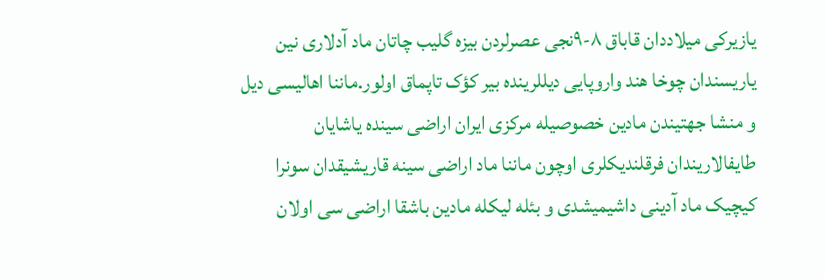یازیرکی میلاددان قاباق ۸-۹نجی عصرلردن بیزه گلیب چاتان ماد آدلاری نین یاریسندان چوخا هند واروپایی دیللرینده بیر کؤک تاپماق اولور.ماننا اهالیسی دیل و منشا جهتیندن مادین خصوصیله مرکزی ایران اراضی سینده یاشایان طایفالاریندان فرقلندیکلری اوچون ماننا ماد اراضی سینه قاریشیقدان سونرا کیچیک ماد آدینی داشیمیشدی و بئله لیکله مادین باشقا اراضی سی اولان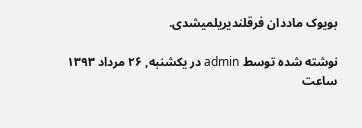بویوک ماددان فرقلندیریلمیشدی.

نوشته شده توسط admin در یکشنبه, ۲۶ مرداد ۱۳۹۳ ساعت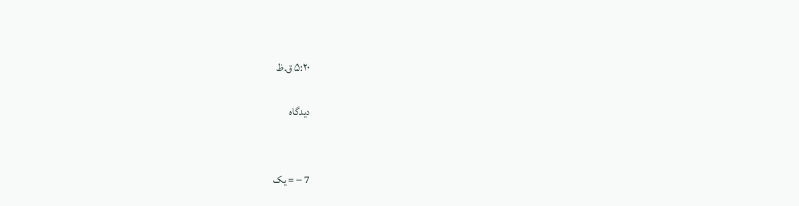۵:۲۰ ق.ظ

دیدگاه


7 − = یک